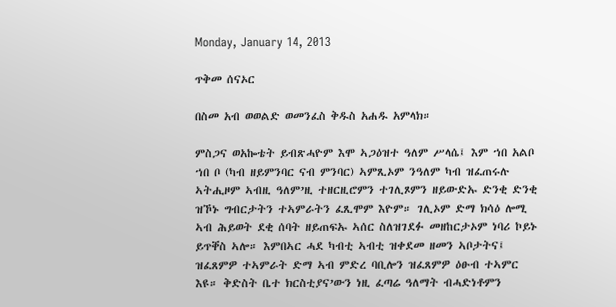Monday, January 14, 2013

ጥቅመ ሰናኦር

በስመ አብ ወወልድ ወመንፈስ ቅዱስ አሐዱ አምላክ።

ምስጋና ወአኰቴት ይብጽሓዮም እሞ ኣጋዕዝተ ዓለም ሥላሴ፤ እም ኀበ አልቦ ኀበ ቦ (ካብ ዘይምንባር ናብ ምንባር) ኣምጺኦም ንዓለም ካብ ዝፈጠሩሉ ኣትሒዞም ኣብዚ ዓለም’ዚ ተዘርዚሮምን ተገሊጾምን ዘይውድኡ ድንቂ ድንቂ ዝኾኑ ግብርታትን ተኣምራትን ፈጺሞም እዮም። ገሊኦም ድማ ክሳዕ ሎሚ ኣብ ሕይወት ደቂ ሰባት ዘይጠፍኡ ኣሰር ስለዝገደፉ መዘከርታኦም ነባሪ ኮይኑ ይጥቐስ ኣሎ። እምበኣር ሓደ ካብቲ ኣብቲ ዝቀደመ ዘመን ኣቦታትና፤ ዝፈጸምዎ ተኣምራት ድማ ኣብ ምድረ ባቢሎን ዝፈጸምዎ ዕፁብ ተኣምር እዩ። ቅድስት ቤተ ክርስቲያና’ውን ነዚ ፈጣሬ ዓለማት ብሓድነቶምን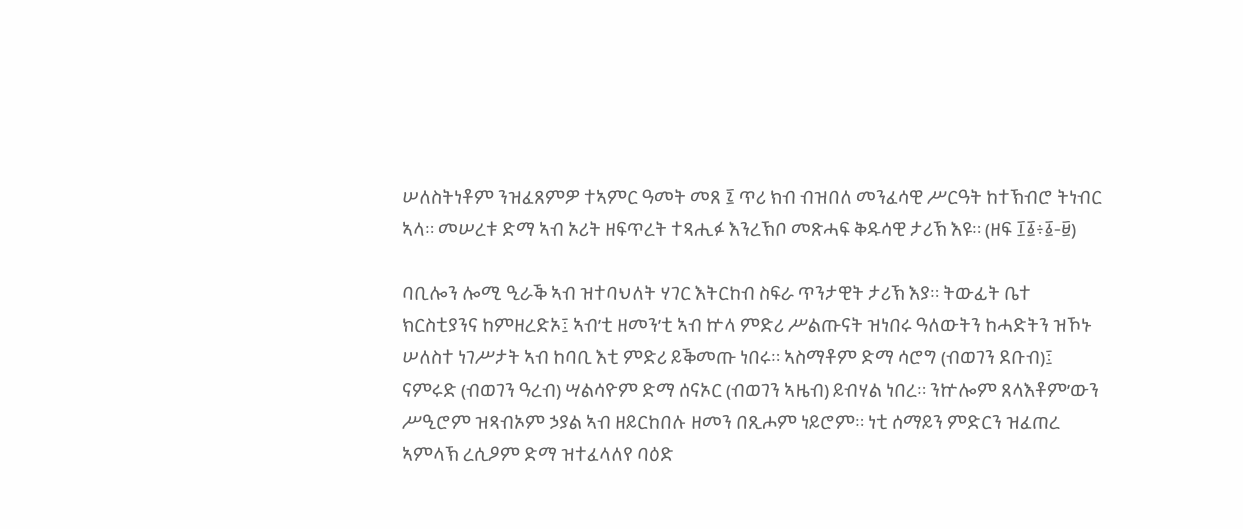ሠለስትነቶም ንዝፈጸምዎ ተኣምር ዓመት መጸ ፯ ጥሪ ክብ ብዝበለ መንፈሳዊ ሥርዓት ከተኽብሮ ትነብር ኣላ። መሠረቱ ድማ ኣብ ኦሪት ዘፍጥረት ተጻሒፉ እንረኽቦ መጽሓፍ ቅዱሳዊ ታሪኽ እዩ። (ዘፍ ፲፩፥፩-፱)

ባቢሎን ሎሚ ዒራቕ ኣብ ዝተባህለት ሃገር እትርከብ ስፍራ ጥንታዊት ታሪኽ እያ። ትውፊት ቤተ ክርስቲያንና ከምዘረድኦ፤ ኣብ’ቲ ዘመን’ቲ ኣብ ኵላ ምድሪ ሥልጡናት ዝነበሩ ዓለውትን ከሓድትን ዝኾኑ ሠለስተ ነገሥታት ኣብ ከባቢ እቲ ምድሪ ይቕመጡ ነበሩ። ኣስማቶም ድማ ሳሮግ (ብወገን ደቡብ)፤ ናምሩድ (ብወገን ዓረብ) ሣልሳዮም ድማ ሰናኦር (ብወገን ኣዜብ) ይብሃል ነበረ። ንኵሎም ጸላእቶም’ውን ሥዒሮም ዝጻብኦም ኃያል ኣብ ዘይርከበሉ ዘመን በጺሖም ነይሮም። ነቲ ሰማይን ምድርን ዝፈጠረ ኣምላኽ ረሲዖም ድማ ዝተፈላለየ ባዕድ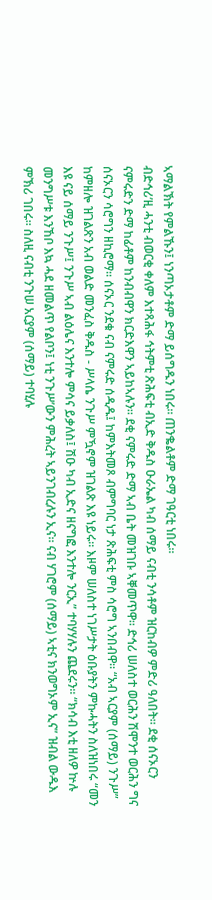ኣማልኽት የምልኹን፤ ነንጣኦታቶም ድማ ይሰግዱን ነበሩ። ጠንቈልቶም ድማ ገዓርቲ ነበሩ።
ብድኅሪ’ዚ ሓንቲ ብወርቂ ቀለም እተጻሕፋ ኅትምቲ ጽሕፍቲ ብኢድ ቅዱስ ዑራኤል ካብ ሰማይ ናብቲ ንሳቶም ዝርከብዎ ምድሪ ዓለበት። ደቂ ሰናኦርን ናምሩድን ድማ ከፊቶም ከንብብዋን ክርድእዋን ኣይከኣሉን። ደቂ ናምሩድ ድማ ኣብ ቤት መዝገቡ ኣቐመጥዋ። ድኅሪ ሠለስተ ወርሕን ሽሞንተ ወርሕን ግና ሰናኦርን ሳሮግን ዘኪሮማ። ሰናኦር ንደቁ ናብ ናምሩድ ሰዲዱ፤ ከምእትመጾ ብምግባር ነታ ጽሕፍቲ ምስ ሳሮግ ኣንበብዋ። “አብ ኣርያም (ሰማይ) ንጉሥ” ከምዘሎ ዝገልጽን አብ ወልድ መንፈስ ቅዱስ - ሥላሴ ንጉሥ ምዃኖም ዝገልጽ እዩ ነይሩ። እዞም ሠለስተ ነገሥታት ዕቡያትን ምኩሓትን ስለዝነበሩ “መን እዩ ናይ ሰማይ ንጉሥ፤ ንጉሥ ኣብ ልዕሌና እንተሎ ምሳና ይቃለስ፤ ሽዑ ካብ ኢድና ዘናግፎ እንተሎ ንርኢ” ተባሃሃሉን ጨደሩን። “ክሳብ እቲ ዘለዎ ኵሉ መንግሥቱ እንኸቦ እኳ ሓደ ዘመልጥ የልቦን፤ ነቲ ንጉሥ’ውን ምሕረት ኣይንገብረሉን ኢና። ናብ ሃገሮም (ሰማይ) ኣቲና ክንወግኦም ኢና” ዝብል ውዱእ ምኽሪ ገበሩ። ስለዚ ናብቲ ንጉሠ አርያም (ሰማይ) ተባሂሉ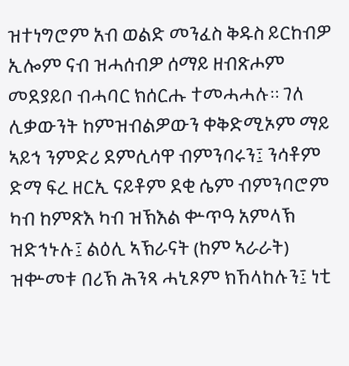ዝተነግሮም አብ ወልድ መንፈስ ቅዱስ ይርከብዎ ኢሎም ናብ ዝሓሰብዎ ሰማይ ዘብጽሖም መደያይቦ ብሓባር ክሰርሑ ተመሓሓሉ። ገለ ሊቃውንት ከምዝብልዎውን ቀቅድሚኦም ማይ ኣይኅ ንምድሪ ደምሲሳዋ ብምንባሩን፤ ንሳቶም ድማ ፍረ ዘርኢ ናይቶም ደቂ ሴም ብምንባሮም ካብ ከምጽእ ካብ ዝኽእል ቍጥዓ አምላኽ ዝድኅኑሉ፤ ልዕሊ ኣኽራናት (ከም ኣራራት) ዝቍመቱ በሪኽ ሕንጻ ሓኒጾም ክኸላከሉን፤ ነቲ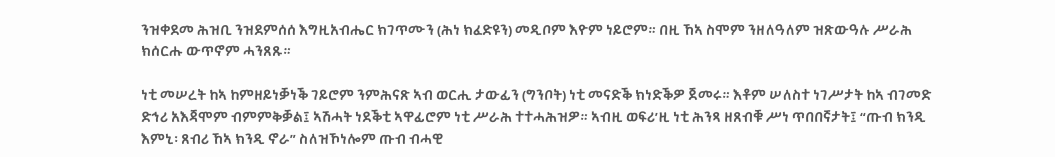ንዝቀደመ ሕዝቢ ንዝደምሰሰ እግዚአብሔር ክገጥሙን (ሕነ ክፈድዩን) መዲቦም እዮም ነይሮም። በዚ ኸኣ ስሞም ንዘለዓለም ዝጽውዓሉ ሥራሕ ክሰርሑ ውጥኖም ሓንጸጹ።

ነቲ መሠረት ከኣ ከምዘይነቓነቕ ገይሮም ንምሕናጽ ኣብ ወርሒ ታውፊን (ግንቦት) ነቲ መናድቕ ክነድቕዎ ጀመሩ። እቶም ሠለስተ ነገሥታት ከኣ ብገመድ ድኅሪ አእጃሞም ብምምቅቓል፤ ኣሽሓት ነደቕቲ ኣዋፊሮም ነቲ ሥራሕ ተተሓሕዝዎ። ኣብዚ ወፍሪ’ዚ ነቲ ሕንጻ ዘጸብቑ ሥነ ጥበበኛታት፤ “ጡብ ክንዲ እምኒ፡ ጸብሪ ኸኣ ክንዲ ኖራ” ስለዝኾነሎም ጡብ ብሓዊ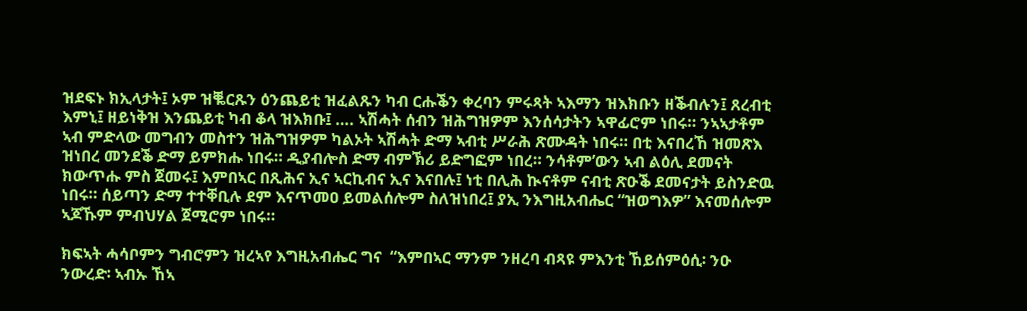ዝደፍኑ ክኢላታት፤ ኦም ዝቘርጹን ዕንጨይቲ ዝፈልጹን ካብ ርሑቕን ቀረባን ምሩጻት ኣእማን ዝእክቡን ዘቕብሉን፤ ጸረብቲ እምኒ፤ ዘይነቅዝ እንጨይቲ ካብ ቆላ ዝእክቡ፤ …. ኣሽሓት ሰብን ዝሕግዝዎም እንሰሳታትን ኣዋፊሮም ነበሩ። ንኣኣታቶም ኣብ ምድላው መግብን መስተን ዝሕግዝዎም ካልኦት ኣሽሓት ድማ ኣብቲ ሥራሕ ጽሙዳት ነበሩ። በቲ እናበረኸ ዝመጽእ ዝነበረ መንደቕ ድማ ይምክሑ ነበሩ። ዲያብሎስ ድማ ብምኽሪ ይድግፎም ነበረ። ንሳቶም’ውን ኣብ ልዕሊ ደመናት ክውጥሑ ምስ ጀመሩ፤ እምበኣር በጺሕና ኢና ኣርኪብና ኢና እናበሉ፤ ነቲ በሊሕ ኲናቶም ናብቲ ጽዑቕ ደመናታት ይስንድዉ ነበሩ። ሰይጣን ድማ ተተቐቢሉ ደም እናጥመዐ ይመልሰሎም ስለዝነበረ፤ ያኢ ንእግዚአብሔር “ዝወግእዎ” እናመሰሎም ኣጆኹም ምብህሃል ጀሚሮም ነበሩ።

ክፍኣት ሓሳቦምን ግብሮምን ዝረኣየ እግዚአብሔር ግና  “እምበኣር ማንም ንዘረባ ብጻዩ ምእንቲ ኸይሰምዕሲ፡ ንዑ ንውረድ፡ ኣብኡ ኸኣ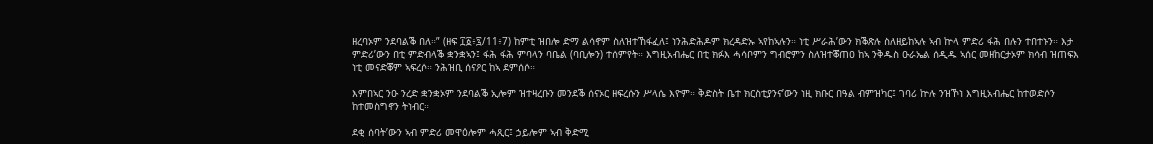ዘረባኦም ንደባልቕ በለ።” (ዘፍ ፲፩፥፯/11፥7) ከምቲ ዝበሎ ድማ ልሳኖም ስለዝተኸፋፈለ፤ ነንሕድሕዶም ክረዳድኡ ኣየከኣሉን። ነቲ ሥራሕ’ውን ክቕጽሉ ስለዘይከኣሉ ኣብ ኵላ ምድሪ ፋሕ በሉን ተበተኑን። እታ ምድሪ’ውን በቲ ምድብላቕ ቋንቋኣን፤ ፋሕ ፋሕ ምባላን ባቤል (ባቢሎን) ተሰምየት። እግዚአብሔር በቲ ክፉእ ሓሳቦምን ግብሮምን ስለዝተቖጠዐ ከኣ ንቅዱስ ዑራኤል ሰዲዱ ኣሰር መዘከርታኦም ክሳብ ዝጠፍእ ነቲ መናድቖም ኣፍረሶ። ንሕዝቢ ሰናዖር ከኣ ደምሰሶ።

እምበኣር ንዑ ንረድ ቋንቋኦም ንደባልቕ ኢሎም ዝተዛረቡን መንደቕ ሰናኦር ዘፍረሱን ሥላሴ እዮም። ቅድስት ቤተ ክርስቲያንና’ውን ነዚ ክቡር በዓል ብምዝካር፤ ገባሪ ኵሉ ንዝኾነ እግዚአብሔር ከተወድሶን ከተመስግኖን ትነብር።

ደቂ ሰባት’ውን ኣብ ምድሪ መዋዕሎም ሓጺር፤ ኃይሎም ኣብ ቅድሚ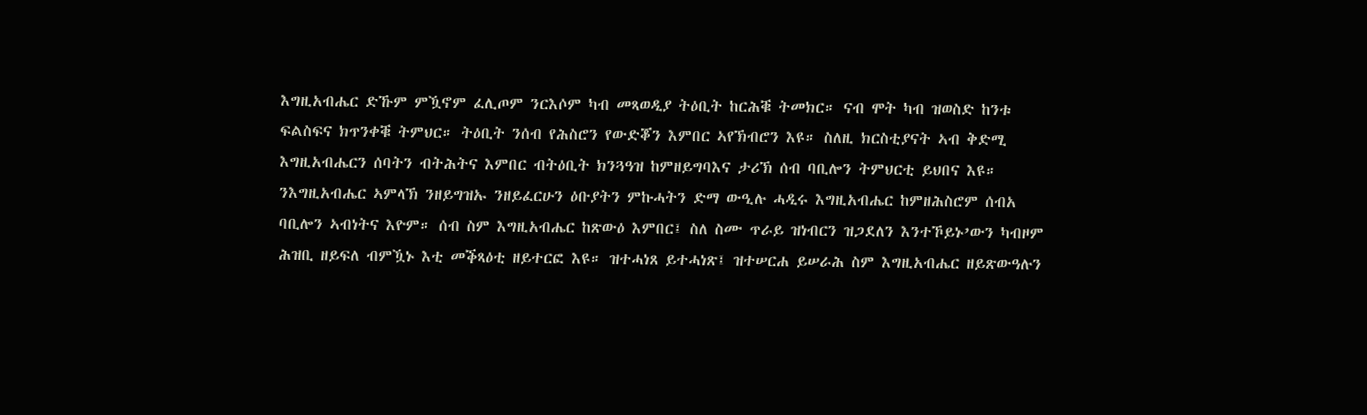እግዚአብሔር ድኹም ምዃኖም ፈሊጦም ንርእሶም ካብ መጻወዲያ ትዕቢት ከርሕቑ ትመክር። ናብ ሞት ካብ ዝወስድ ከንቱ ፍልስፍና ክጥንቀቑ ትምህር። ትዕቢት ንሰብ የሕስሮን የውድቖን እምበር ኣየኽብሮን እዩ። ስለዚ ክርስቲያናት ኣብ ቅድሚ እግዚአብሔርን ሰባትን ብትሕትና እምበር ብትዕቢት ክንጓዓዝ ከምዘይግባእና ታሪኽ ሰብ ባቢሎን ትምህርቲ ይህበና እዩ። ንእግዚአብሔር ኣምላኽ ንዘይግዝኡ ንዘይፈርሁን ዕቡያትን ምኩሓትን ድማ ውዒሉ ሓዲሩ እግዚአብሔር ከምዘሕስሮም ሰብአ ባቢሎን ኣብነትና እዮም። ሰብ ስም እግዚአብሔር ከጽውዕ እምበር፤ ስለ ስሙ ጥራይ ዝነብርን ዝጋደለን እንተኾይኑ’ውን ካብዞም ሕዝቢ ዘይፍለ ብምዃኑ እቲ መቕጻዕቲ ዘይተርፎ እዩ። ዝተሓነጸ ይተሓነጽ፤ ዝተሠርሐ ይሠራሕ ስም እግዚአብሔር ዘይጽውዓሉን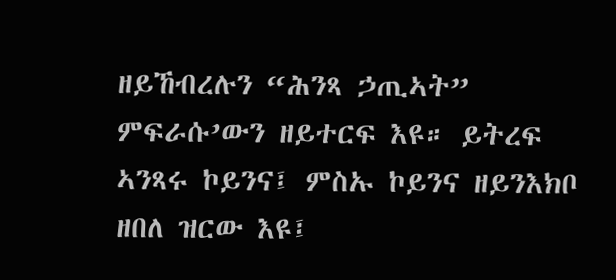ዘይኸብረሉን “ሕንጻ ኃጢኣት” ምፍራሱ’ውን ዘይተርፍ እዩ። ይትረፍ ኣንጻሩ ኮይንና፤ ምስኡ ኮይንና ዘይንእክቦ ዘበለ ዝርው እዩ፤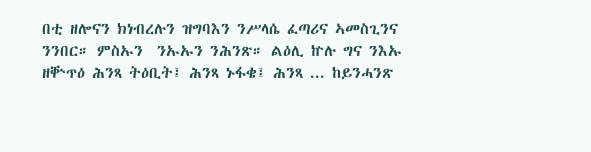በቲ ዘሎናን ክነብረሉን ዝግባእን ንሥላሴ ፈጣሪና ኣመስጊንና ንንበር። ምስኡን  ንኡኡን ንሕንጽ። ልዕሊ ኵሉ ግና ንእኡ ዘቝጥዕ ሕንጻ ትዕቢት፤ ሕንጻ ኑፋቄ፤ ሕንጻ ... ከይንሓንጽ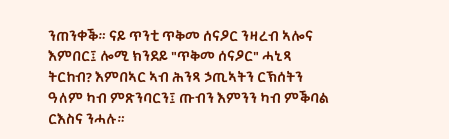ንጠንቀቕ። ናይ ጥንቲ ጥቅመ ሰናዖር ንዛረብ ኣሎና እምበር፤ ሎሚ ክንደይ "ጥቅመ ሰናዖር" ሓኒጻ ትርከብ? እምበኣር ኣብ ሕንጻ ኃጢኣትን ርኽሰትን ዓለም ካብ ምጽንባርን፤ ጡብን እምንን ካብ ምቕባል ርእስና ንሓሉ።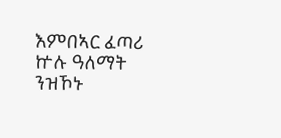እምበኣር ፈጣሪ ኵሉ ዓለማት ንዝኾኑ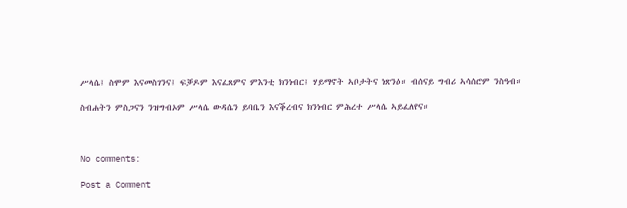ሥላሴ፤ ስሞም እናመስገንና፤ ፍቓዶም እናፈጸምና ምእንቲ ክንነብር፤ ሃይማኖት ኣቦታትና ነጽንዕ። ብሰናይ ግብሪ ኣሳሰሮም ንስዓብ።

ስብሐትን ምስጋናን ንዝግብኦም ሥላሴ ውዳሴን ይባቤን እናቕረብና ክንነብር ምሕረተ ሥላሴ ኣይፈለየና።



No comments:

Post a Comment